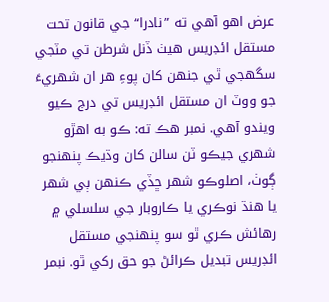عرض اهو آهي ته ”نادرا“ جي قانون تحت مستقل ائڊريس هيٺ ڏنل شرطن تي مٽجي سگھجي ٿي جنهن کان پوءِ هر ان شهريءَ جو ووٽ ان مستقل ائڊريس تي درج ڪيو ويندو آهي. نمبر هڪ ته: ڪو به اهڙو شهري جيڪو ٽن سالن کان وڌيڪ پنهنجو ڳوٺ، اصلوڪو شهر ڇڏي ڪنهن ٻي شهر يا هنڌ نوڪري يا ڪاروبار جي سلسلي ۾ رهائش ڪري ٿو سو پنهنجي مستقل ائڊريس تبديل ڪرائڻ جو حق رکي ٿو. نبمر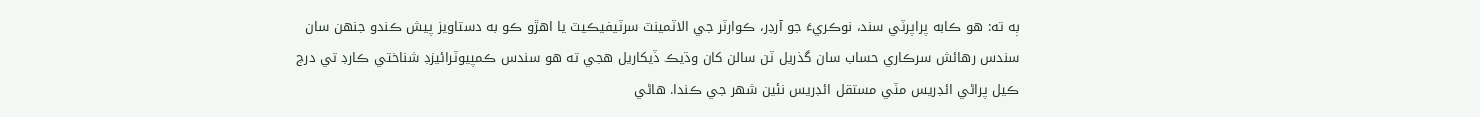ٻه ته: هو ڪابه پراپرٽي سند، نوڪريءَ جو آرڊر، ڪوارٽر جي الاٽمينٽ سرٽيفيڪيٽ يا اهڙو ڪو به دستاويز پيش ڪندو جنهن سان سندس رهائش سرڪاري حساب سان گذريل ٽن سالن کان وڌيڪ ڏيکاريل هجي ته هو سندس ڪمپيوٽرائيزڊ شناختي ڪارڊ تي درج ڪيل پراڻي ائڊريس مٽي مستقل ائڊريس نئين شهر جي ڪندا. هاڻي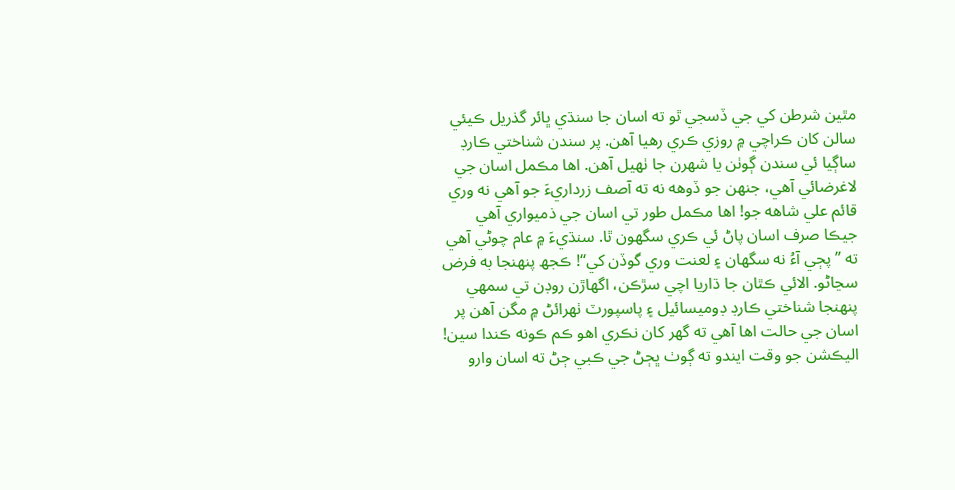مٿين شرطن کي جي ڏسجي ٿو ته اسان جا سنڌي ڀائر گذريل ڪيئي سالن کان ڪراچي ۾ روزي ڪري رهيا آهن. پر سندن شناختي ڪارڊ ساڳيا ئي سندن ڳوٺن يا شهرن جا ٺهيل آهن. اها مڪمل اسان جي لاغرضائي آهي، جنهن جو ڏوهه نه ته آصف زرداريءَ جو آهي نه وري قائم علي شاهه جو! اها مڪمل طور تي اسان جي ذميواري آهي جيڪا صرف اسان پاڻ ئي ڪري سگھون ٿا. سنڌيءَ ۾ عام چوڻي آهي ته ”پڄي آءُ نه سگھان ۽ لعنت وري گوڏن کي“! ڪجھ پنهنجا به فرض سڃاڻو. الائي ڪٿان جا ڌاريا اچي سڙڪن، اگھاڙن روڊن تي سمهي پنهنجا شناختي ڪارڊ ڊوميسائيل ۽ پاسپورٽ ٺهرائڻ ۾ مگن آهن پر اسان جي حالت اها آهي ته گھر کان نڪري اهو ڪم ڪونه ڪندا سين! اليڪشن جو وقت ايندو ته ڳوٺ ڀڄڻ جي ڪبي ڄڻ ته اسان وارو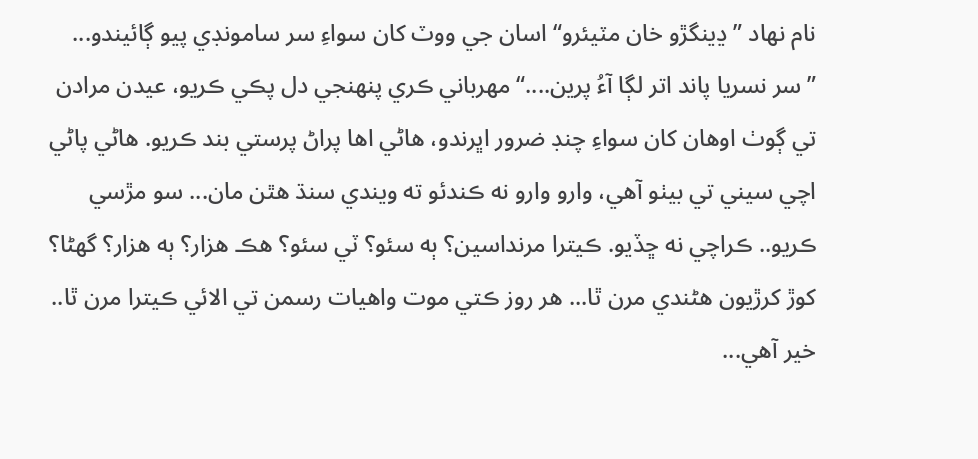نام نهاد ”ڍينگڙو خان مٽيئرو“ اسان جي ووٽ کان سواءِ سر سامونڊي پيو ڳائيندو... ”سر نسريا پاند اتر لڳا آءُ پرين....“ مهرباني ڪري پنهنجي دل پڪي ڪريو، عيدن مرادن تي ڳوٺ اوهان کان سواءِ چنڊ ضرور اڀرندو، هاڻي اها پراڻ پرستي بند ڪريو. هاڻي پاڻي اچي سيني تي بيٺو آهي، وارو وارو نه ڪندئو ته ويندي سنڌ هٿن مان... سو مڙسي ڪريو.. ڪراچي نه ڇڏيو. ڪيترا مرنداسين؟ ٻه سئو؟ ٽي سئو؟ هڪ هزار؟ ٻه هزار؟ گهڻا؟ کوڙ کرڙيون هڻندي مرن ٿا... هر روز ڪتي موت واهيات رسمن تي الائي ڪيترا مرن ٿا.. خير آهي...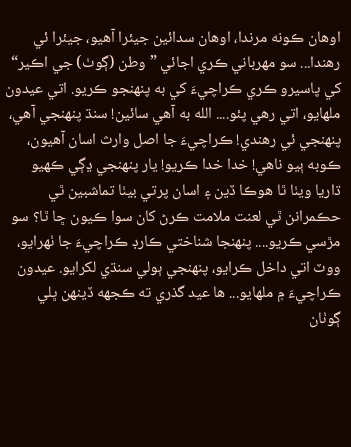اوهان ڪونه مرندا، اوهان سدائين جيئرا آهيو، جيئرا ئي رهندا... سو مهرباني ڪري اجائي ”وطن (ڳوٺ) جي اڪير“ کي پاسيرو ڪري ڪراچيءَ کي به پنهنجو ڪريو. اتي عيدون ملهايو، اتي رهي پئو.... الله به آهي سائين! سنڌ پنهنجي آهي، پنهنجي ئي رهندي! ڪراچيءَ جا اصل وارث اسان آهيون، ڪوبه ٻيو ناهي! خدا خدا ڪريو! يار پنهنجي ڍڳي ڪهيو ڌاريا ويٺا ٿا هوڪا ڏين ۽ اسان پرتي بيٺا تماشبين ٿي حڪمرانن ٿي لعنت ملامت ڪرڻ کان سوا ڪيون ڇا ٿا؟ سو مڙسي ڪريو.... پنهنجا شناختي ڪارڊ ڪراچيءَ جا ٺهرايو، ووٽ اتي داخل ڪرايو، پنهنجي ٻولي سنڌي لکرايو. عيدون ڪراچيءَ ۾ ملهايو... ها عيد گذري ته ڪجهه ڏينهن ڀلي ڳوٺان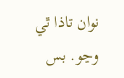نوان تاذا ٿي وڃو. بس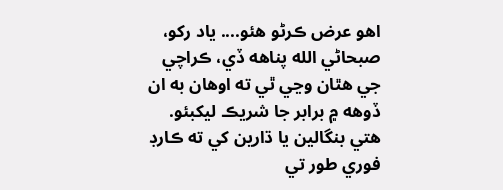اهو عرض ڪرڻو هئو.... ياد رکو، صبحاڻي الله پناهه ڏي، ڪراچي جي هٿان وڃي ٿي ته اوهان به ان ڏوهه ۾ برابر جا شريڪ ليکبئو.
هتي بنگالين يا ڌارين کي ته ڪارڊ فوري طور تي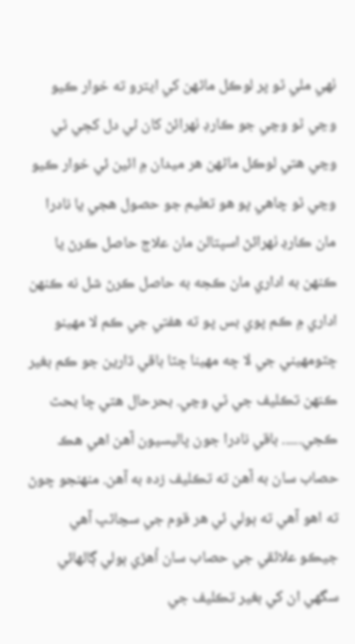ٺهي ملي ٿو پر لوڪل ماڻهن کي ايترو ته خوار ڪيو وڃي ٿو وڃي جو ڪارڊ ٺهرائڻ کان ئي دل کڄي ٿي وڃي هتي لوڪل ماڻهن هر ميدان ۾ ائين ئي خوار ڪيو وڃي ٿو چاهي پو هو تعليم جو حصول هجي يا نادرا مان ڪارڊ ٺهرائڻ اسپتالن مان علاج حاصل ڪرڻ يا ڪنهن به اداري مان ڪجه به حاصل ڪرڻ شل نه ڪنهن اداري ۾ ڪم پوي بس پو ته هفتي جي ڪم لا مهينو ڇٽومهيني جي لا ڇه مهينا ڇٽا باقي ڌارين جو ڪم بغير ڪنهن تڪليف جي ٿي وڃي. بحرحال هتي ڇا بحث ڪجي...... باقي نادرا جون پاليسيون آهن اهي هڪ حصاب سان به آهن ته تڪليف زده به آهن. منهنجو چوڻ ته اهو آهي ته ٻولي ئي هر قوم جي سڃاڻپ آهي جيڪو علائقي جي حصاب سان اُهڙي ٻولي ڳالهائي سگهي ان کي بغير تڪليف جي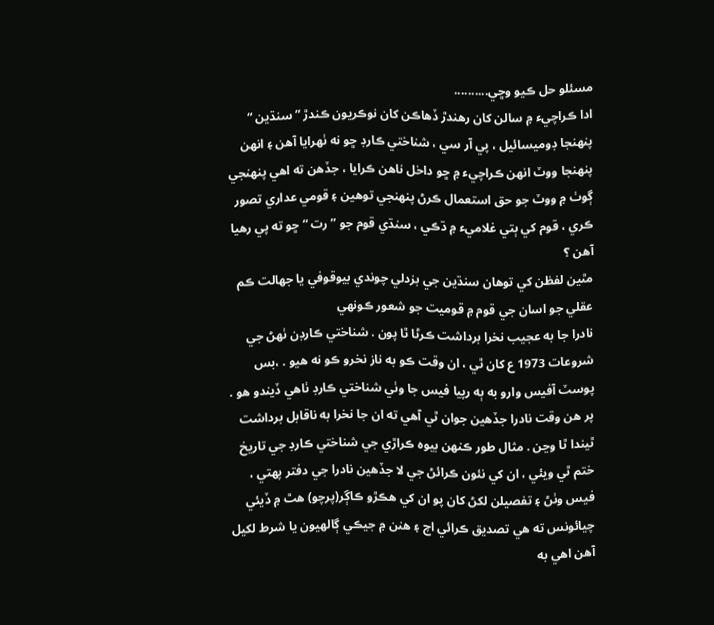مسئلو حل ڪيو وڇي..........
ادا ڪراچيء ۾ سالن کان رهندڙ ڏهاڪن کان نوڪريون ڪندڙ ” سنڌين “ پنهنجا ڊوميسائيل ، پي آر سي ، شناختي ڪارڊ ڇو نه ٺهرايا آهن ۽ انهن پنهنجا ووٽ انهن ڪراچيء ۾ ڇو داخل ناهن ڪرايا ، جڏهن ته اهي پنهنجي ڳوٺ ۾ ووٽ جو حق استعمال ڪرڻ پنهنجي توهين ۽ قومي عداري تصور ڪري ، قوم کي ٻتي غلاميء ۾ ڌڪي ، سنڌي قوم جو ” رت “ ڇو ته پي رهيا آهن ؟
مٿين لفظن کي توهان سنڌين جي بزدلي چوندي بيوقوفي يا جهالت ڪم عقلي جو اسان جي قوم ۾ قوميت جو شعور ڪونهي
نادرا جا به عجيب نخرا برداشت ڪرڻا ٿا پون . شناختي ڪارڊن ٺهڻ جي شروعات 1973 ع کان ٿي ، ان وقت ڪو به ناز نخرو ڪو نه هيو . ،بس پوسٽ آفيس وارو به ٻه رپيا فيس جا وٺي شناختي ڪارڊ ٺاهي ڏيندو هو . پر هن وقت نادرا جڏهين جوان ٿي آهي ته ان جا نخرا به ناقابل برداشت ٿيندا ٿا وڃن . مثال طور ڪنهن بيوه ڪراڙي جي شناختي ڪارڊ جي تاريخ ختم ٿي ويئي ، ان کي نئون ڪرائڻ جي لا جڏهين نادرا جي دفتر پهتي ، فيس وٺڻ ۽ تفصيلن لکڻ کان پو ان کي هڪڙو ڪاڳر(پرچو) هٿ ۾ ڏيئي چيائونس ته هي تصديق ڪرائي اچ ۽ هنن ۾ جيڪي ڳالهيون يا شرط لکيل آهن اهي به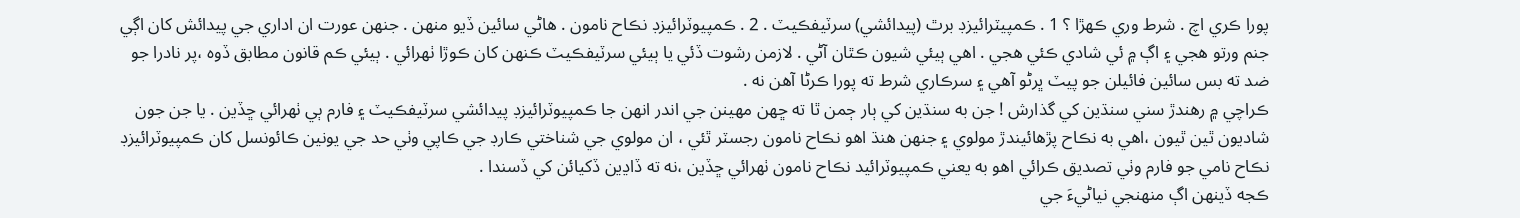پورا ڪري اچ . شرط وري ڪهڙا ؟ 1 . ڪمپيٽرائيزڊ برٿ (پيدائشي) سرٽيفڪيٽ . 2 . ڪمپيوٽرائيزڊ نڪاح نامون . هاڻي سائين ڏيو منهن . جنهن عورت ان اداري جي پيدائش کان اڳي جنم ورتو هجي ۽ اڳ ۾ ئي شادي ڪئي هجي . اهي ٻيئي شيون ڪٿان آڻي . لازمن رشوت ڏئي يا ٻيئي سرٽيفڪيٽ ڪنهن کان ڪوڙا ٺهرائي . ٻيئي ڪم قانون مطابق ڏوه ،پر نادرا جو ضد ته بس سائين فائيلن جو پيٽ ڀرڻو آهي ۽ سرڪاري شرط ته پورا ڪرڻا آهن نه .
ڪراچي ۾ رهندڙ سني سنڌين کي گذارش ! جن به سنڌين کي ٻار ڄمن ٿا ته ڇهن مهينن جي اندر انهن جا ڪمپيوٽرائيزڊ پيدائشي سرٽيفڪيٽ ۽ فارم ٻي ٺهرائي ڇڏين . يا جن جون شاديون ٿين ٿيون ،اهي به نڪاح پڙهائيندڙ مولوي ۽ جنهن هنڌ اهو نڪاح نامون رجسٽر ٿئي ، ان مولوي جي شناختي ڪارڊ جي ڪاپي وٺي حد جي يونين ڪائونسل کان ڪمپيوٽرائيزڊ نڪاح نامي جو فارم وٺي تصديق ڪرائي اهو به يعني ڪمپيوٽرائيد نڪاح نامون ٺهرائي ڇڏين ،نه ته ڏاڍين ڏکيائن کي ڏسندا .
ڪجه ڏينهن اڳ منهنجي نياڻيءَ جي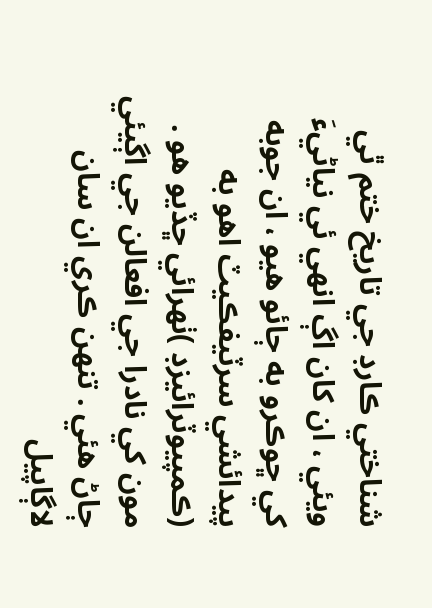شناختي ڪارڊ جي تاريخ ختم ٿي ويئي ، ان کان اڳ انهي ئي نياڻيءَ کي ڇوڪرو به ڄائو هيو ، ان جوبه پيدائشي سرٽيفڪيٽ اهو به (ڪمپيوٽرائيزڊ )ٺهرائي ڇڏيو هو . مون کي نادرا جي افعالن جي اڳيئي ڄاڻ هئي . تنهن ڪري ان سان لاڳاپيل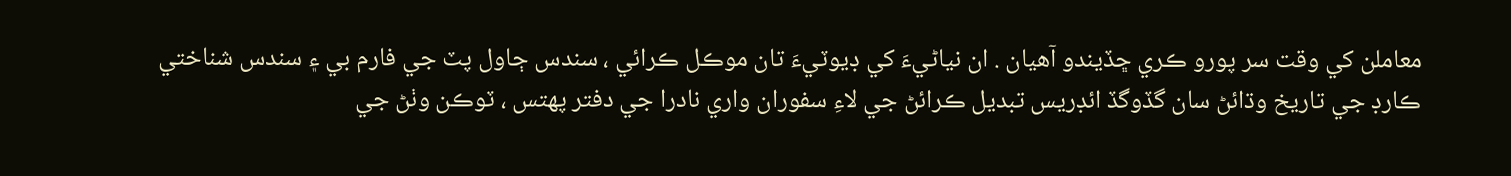معاملن کي وقت سر پورو ڪري ڇڏيندو آهيان . ان نياڻيءَ کي ڊيوٽيءَ تان موڪل ڪرائي ، سندس ڄاول پٽ جي فارم بي ۽ سندس شناختي ڪارڊ جي تاريخ وڌائڻ سان گڏوگڏ ائڊريس تبديل ڪرائڻ جي لاءِ سفوران واري نادرا جي دفتر پهتس ، ٽوڪن وٺڻ جي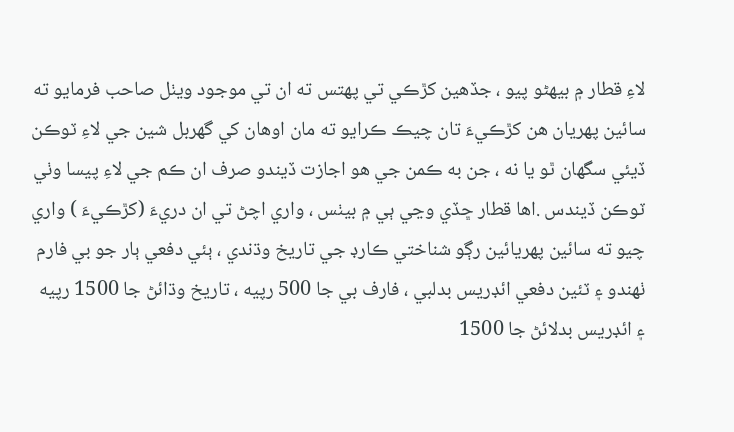لاءِ قطار ۾ بيهڻو پيو ، جڏهين کڙڪي تي پهتس ته ان تي موجود ويٺل صاحب فرمايو ته سائين پهريان هن کڙڪيءَ تان چيڪ ڪرايو ته مان اوهان کي گهربل شين جي لاءِ ٽوڪن ڏيئي سگهان ٿو يا نه ، جن به ڪمن جي هو اجازت ڏيندو صرف ان ڪم جي لاءِ پيسا وٺي ٽوڪن ڏيندس .اها قطار ڇڏي وڃي ٻي ۾ بيٺس ، واري اچڻ تي ان دريءَ (کڙڪيءَ ) واري چيو ته سائين پهريائين رڳو شناختي ڪارڊ جي تاريخ وڌندي ، ٻئي دفعي ٻار جو بي فارم ٺهندو ۽ ٽئين دفعي ائڊريس بدلبي ، فارف بي جا 500 رپيه ، تاريخ وڌائڻ جا 1500 رپيه ۽ ائڊريس بدلائڻ جا 1500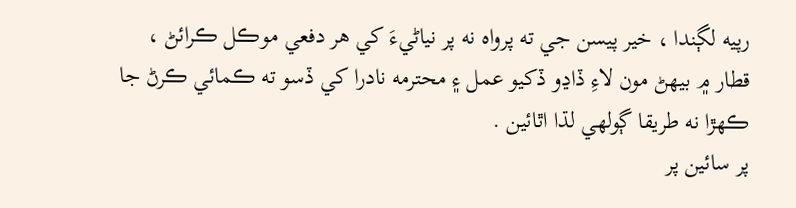رپيه لڳندا ، خير پيسن جي ته پرواه نه پر نياڻيءَ کي هر دفعي موڪل ڪرائڻ ، قطار ۾ بيهڻ مون لاءِ ڏاڍو ڏکيو عمل ۽ محترمه نادرا کي ڏسو ته ڪمائي ڪرڻ جا ڪهڙا نه طريقا ڳولهي لڌا اٿائين .
پر سائين پر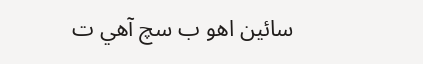سائين اهو ب سچ آهي ت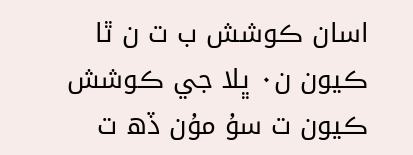اسان ڪوشش ب ت ن ٿا ڪيون ن۰ ڀلا جي ڪوشش ڪيون ت سۇ مۇن ڏھ ت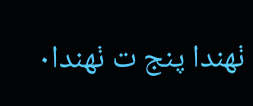ٺهندا پنج ت ٺهندا۰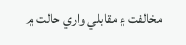مخالفت ۽ مقابلي واري حالت ۾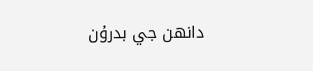دانهن جي بدرۇن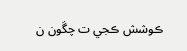ڪوشش ڪجي ت چڱون ن